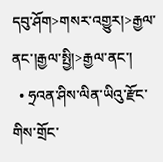དབུ་ཤོག>གསར་འགྱུར།>རྒྱལ་ནང་།རྒྱལ་སྤྱི།>རྒྱལ་ནང་།
  • ཧྲའན་ཤིས་ལིན་ཡིའུ་རྫོང་གིས་གྲོང་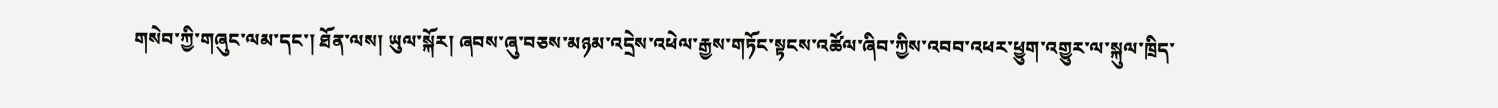གསེབ་ཀྱི་གཞུང་ལམ་དང་། ཐོན་ལས། ཡུལ་སྐོར། ཞབས་ཞུ་བཅས་མཉམ་འདྲེས་འཕེལ་རྒྱས་གཏོང་སྟངས་འཚོལ་ཞིབ་ཀྱིས་འབབ་འཕར་ཕྱུག་འགྱུར་ལ་སྐུལ་ཁྲིད་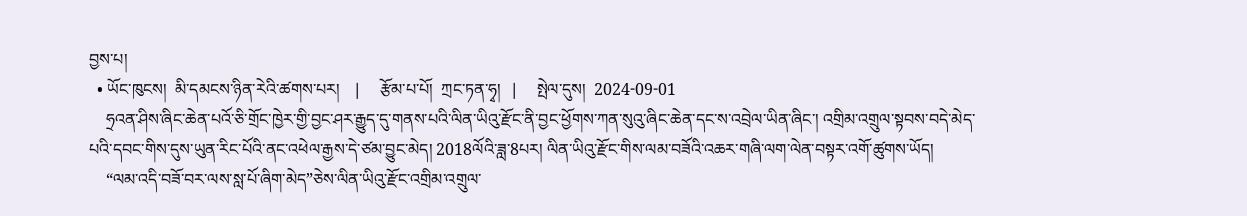བྱས་པ།
  • ཡོང་ཁུངས།  མི་དམངས་ཉིན་རེའི་ཚགས་པར།    |     རྩོམ་པ་པོ།  ཀྲང་ཏན་ཧྭ།   |     སྤེལ་དུས།  2024-09-01
    ཧྲའན་ཤིས་ཞིང་ཆེན་པའོ་ཅི་གྲོང་ཁྱེར་གྱི་བྱང་ཤར་རྒྱུད་དུ་གནས་པའི་ལིན་ཡིའུ་རྫོང་ནི་བྱང་ཕྱོགས་ཀན་སུའུ་ཞིང་ཆེན་དང་ས་འབྲེལ་ཡིན་ཞིང་། འགྲིམ་འགྲུལ་སྟབས་བདེ་མེད་པའི་དབང་གིས་དུས་ཡུན་རིང་པོའི་ནང་འཕེལ་རྒྱས་དེ་ཙམ་བྱུང་མེད། 2018ལོའི་ཟླ་8པར། ལིན་ཡིའུ་རྫོང་གིས་ལམ་བཟོའི་འཆར་གཞི་ལག་ལེན་བསྟར་འགོ་ཚུགས་ཡོད།
    “ལམ་འདི་བཟོ་བར་ལས་སླ་པོ་ཞིག་མེད”ཅེས་ལིན་ཡིའུ་རྫོང་འགྲིམ་འགྲུལ་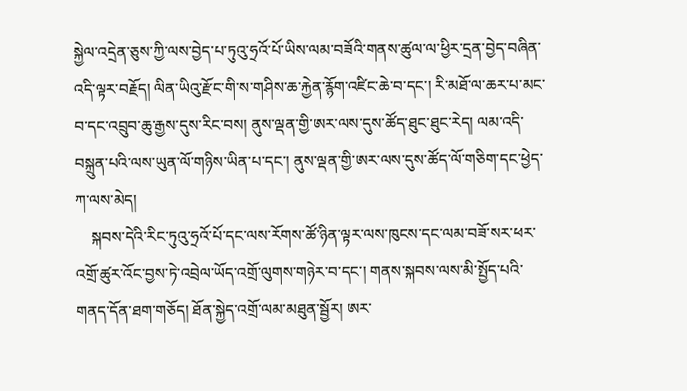སྐྱེལ་འདྲེན་ཅུས་ཀྱི་ལས་བྱེད་པ་ཏུའུ་ཧྲའོ་པོ་ཡིས་ལམ་བཟོའི་གནས་ཚུལ་ལ་ཕྱིར་དྲན་བྱེད་བཞིན་འདི་ལྟར་བརྗོད། ལིན་ཡིའུ་རྫོང་གི་ས་གཤིས་ཆ་རྐྱེན་རྙོག་འཛིང་ཆེ་བ་དང་། རི་མཐོ་ལ་ཆར་པ་མང་བ་དང་འབྲུབ་ཆུ་རྒྱས་དུས་རིང་བས། ནུས་ལྡན་གྱི་ཨར་ལས་དུས་ཚོད་ཐུང་ཐུང་རེད། ལམ་འདི་བསྐྲུན་པའི་ལས་ཡུན་ལོ་གཉིས་ཡིན་པ་དང་། ནུས་ལྡན་གྱི་ཨར་ལས་དུས་ཚོད་ལོ་གཅིག་དང་ཕྱེད་ཀ་ལས་མེད།
    སྐབས་དེའི་རིང་ཏུའུ་ཧྲའོ་པོ་དང་ལས་རོགས་ཚོ་ཉིན་ལྟར་ལས་ཁུངས་དང་ལམ་བཟོ་སར་ཕར་འགྲོ་ཚུར་འོང་བྱས་ཏེ་འབྲེལ་ཡོད་འགྲོ་ལུགས་གཉེར་བ་དང་། གནས་སྐབས་ལས་མི་སྤྱོད་པའི་གནད་དོན་ཐག་གཅོད། ཐོན་སྐྱེད་འགྲོ་ལམ་མཐུན་སྦྱོར། ཨར་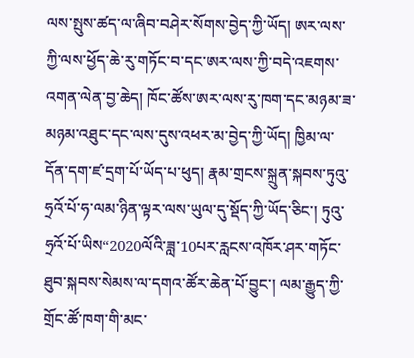ལས་སྤུས་ཚད་ལ་ཞིབ་བཤེར་སོགས་བྱེད་ཀྱི་ཡོད། ཨར་ལས་ཀྱི་ལས་ཕྱོད་ཆེ་རུ་གཏོང་བ་དང་ཨར་ལས་ཀྱི་བདེ་འཇགས་འགན་ལེན་བྱ་ཆེད། ཁོང་ཚོས་ཨར་ལས་རུ་ཁག་དང་མཉམ་ཟ་མཉམ་འཐུང་དང་ལས་དུས་འཕར་མ་བྱེད་ཀྱི་ཡོད། ཁྱིམ་ལ་དོན་དག་ཛ་དྲག་པོ་ཡོད་པ་ཕུད། རྣམ་གྲངས་སྐྲུན་སྐབས་ཏུའུ་ཧྲའོ་པོ་ཧ་ལམ་ཉིན་ལྟར་ལས་ཡུལ་དུ་སྡོད་ཀྱི་ཡོད་ཅིང་། ཏུའུ་ཧྲའོ་པོ་ཡིས“2020ལོའི་ཟླ་10པར་རླངས་འཁོར་ཤར་གཏོང་ཐུབ་སྐབས་སེམས་ལ་དགའ་ཚོར་ཆེན་པོ་བྱུང་། ལམ་རྒྱུད་ཀྱི་གྲོང་ཚོ་ཁག་གི་མང་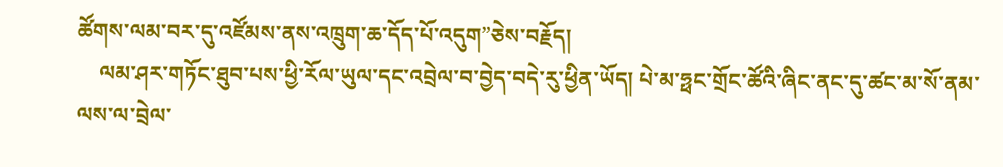ཚོགས་ལམ་བར་དུ་འཛོམས་ནས་འཁྲུག་ཆ་དོད་པོ་འདུག”ཅེས་བརྗོད།
    ལམ་ཤར་གཏོང་ཐུབ་པས་ཕྱི་རོལ་ཡུལ་དང་འབྲེལ་བ་བྱེད་བདེ་རུ་ཕྱིན་ཡོད། པེ་མ་ཧྥང་གྲོང་ཚོའི་ཞིང་ནང་དུ་ཚང་མ་སོ་ནམ་ལས་ལ་བྲེལ་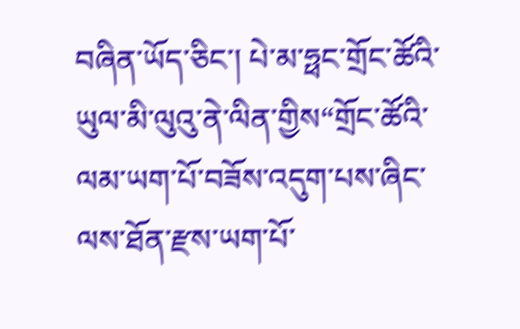བཞིན་ཡོད་ཅིང་། པེ་མ་ཧྥང་གྲོང་ཚོའི་ཡུལ་མི་ལུའུ་ནེ་ལིན་གྱིས“གྲོང་ཚོའི་ལམ་ཡག་པོ་བཟོས་འདུག་པས་ཞིང་ལས་ཐོན་རྫས་ཡག་པོ་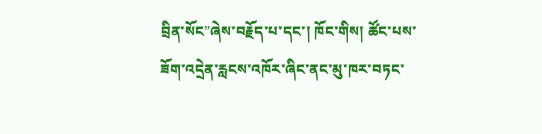བྲིན་སོང”ཞེས་བརྗོད་པ་དང་། ཁོང་གིས། ཚོང་པས་ཟོག་འདྲེན་རླངས་འཁོར་ཞིང་ནང་མུ་ཁར་བཏང་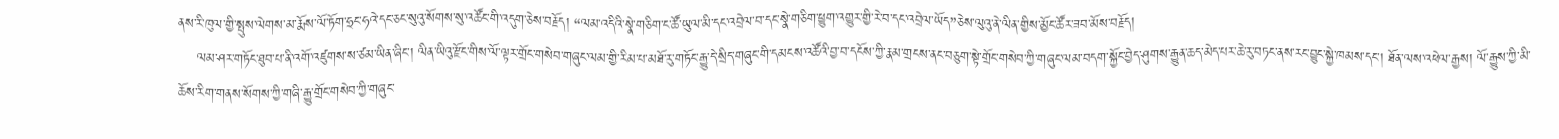ནས་རི་ཁུལ་གྱི་སྤུས་ལེགས་མ་རྨོས་ལོ་ཏོག་ཧྲང་ཧའེ་དང་ཅང་སུའུ་སོགས་སུ་འཚོང་གི་འདུག་ཅེས་བརྗོད། “ལམ་འདིའི་སྣེ་གཅིག་ང་ཚོ་ཡུལ་མི་དང་འབྲེལ་བ་དང་སྣེ་གཅིག་ཕྱུག་འགྱུར་གྱི་རེ་བ་དང་འབྲེལ་ཡོད”ཅེས་ལུའུ་ནེ་ལིན་གྱིས་མྱོང་ཚོར་ཟབ་མོས་བརྗོད།
    ལམ་ཤར་གཏོང་ཐུབ་པ་ནི་འགོ་འཛུགས་ས་ཙམ་ཡིན་ཞིང་། ལིན་ཡིའུ་རྫོང་གིས་ལོ་ལྟར་གྲོང་གསེབ་གཞུང་ལམ་གྱི་རིམ་པ་མཐོ་རུ་གཏོང་རྒྱུ་དེ་སྲིད་གཞུང་གི་དམངས་འཚོའི་བྱ་བ་དངོས་ཀྱི་རྣམ་གྲངས་ནང་བཅུག་སྟེ་གྲོང་གསེབ་ཀྱི་གཞུང་ལམ་བདག་སྐྱོང་བྱེད་ཤུགས་རྒྱུན་ཆད་མེད་པར་ཆེ་རུ་བཏང་ནས་རང་བྱུང་སྐྱེ་ཁམས་དང་། ཐོན་ལས་འཕེལ་རྒྱས། ལོ་རྒྱུས་ཀྱི་མི་ཆོས་རིག་གནས་སོགས་ཀྱི་གཞི་རྒྱུ་གྲོང་གསེབ་ཀྱི་གཞུང་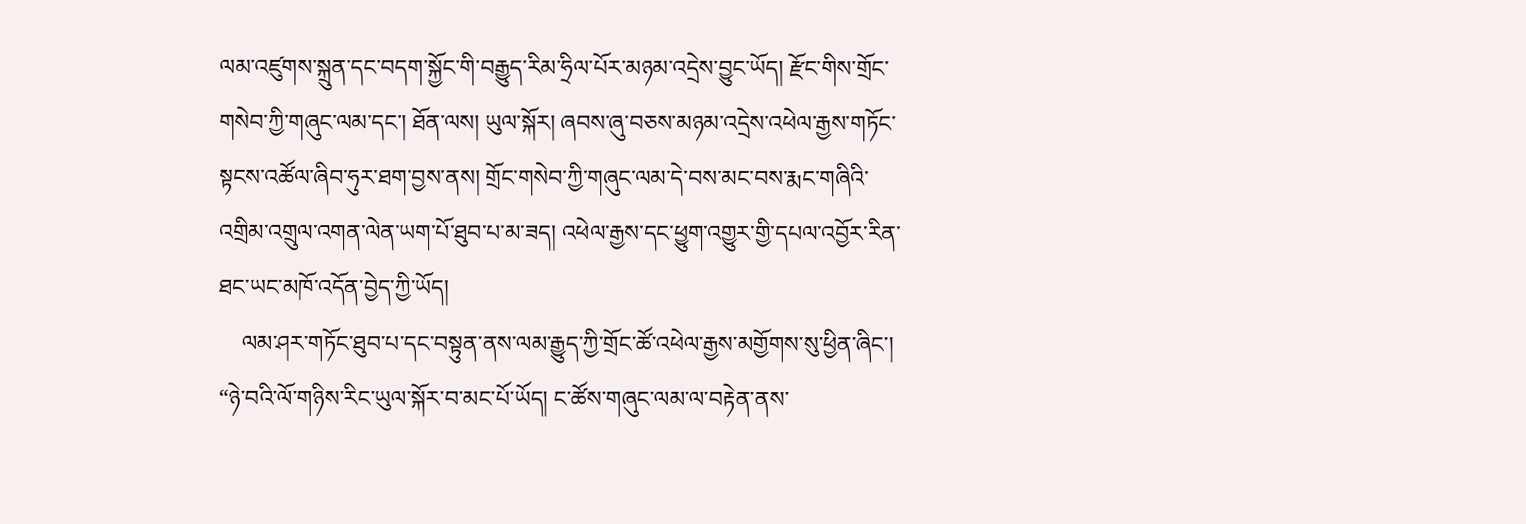ལམ་འཛུགས་སྐྲུན་དང་བདག་སྐྱོང་གི་བརྒྱུད་རིམ་ཧྲིལ་པོར་མཉམ་འདྲེས་བྱུང་ཡོད། རྫོང་གིས་གྲོང་གསེབ་ཀྱི་གཞུང་ལམ་དང་། ཐོན་ལས། ཡུལ་སྐོར། ཞབས་ཞུ་བཅས་མཉམ་འདྲེས་འཕེལ་རྒྱས་གཏོང་སྟངས་འཚོལ་ཞིབ་ཧུར་ཐག་བྱས་ནས། གྲོང་གསེབ་ཀྱི་གཞུང་ལམ་དེ་བས་མང་བས་རྨང་གཞིའི་འགྲིམ་འགྲུལ་འགན་ལེན་ཡག་པོ་ཐུབ་པ་མ་ཟད། འཕེལ་རྒྱས་དང་ཕྱུག་འགྱུར་གྱི་དཔལ་འབྱོར་རིན་ཐང་ཡང་མཁོ་འདོན་བྱེད་ཀྱི་ཡོད།
    ལམ་ཤར་གཏོང་ཐུབ་པ་དང་བསྟུན་ནས་ལམ་རྒྱུད་ཀྱི་གྲོང་ཚོ་འཕེལ་རྒྱས་མགྱོགས་སུ་ཕྱིན་ཞིང་། “ཉེ་བའི་ལོ་གཉིས་རིང་ཡུལ་སྐོར་བ་མང་པོ་ཡོད། ང་ཚོས་གཞུང་ལམ་ལ་བརྟེན་ནས་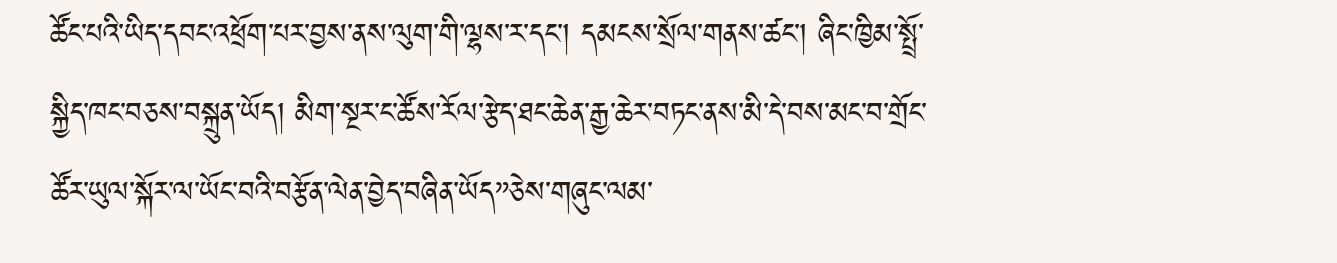ཚོང་པའི་ཡིད་དབང་འཕྲོག་པར་བྱས་ནས་ལུག་གི་ལྷས་ར་དང་། དམངས་སྲོལ་གནས་ཚང་། ཞིང་ཁྱིམ་སྤྲོ་སྐྱིད་ཁང་བཅས་བསྐྲུན་ཡོད། མིག་སྔར་ང་ཚོས་རོལ་རྩེད་ཐང་ཆེན་རྒྱ་ཆེར་བཏང་ནས་མི་དེ་བས་མང་བ་གྲོང་ཚོར་ཡུལ་སྐོར་ལ་ཡོང་བའི་བརྩོན་ལེན་བྱེད་བཞིན་ཡོད”ཅེས་གཞུང་ལམ་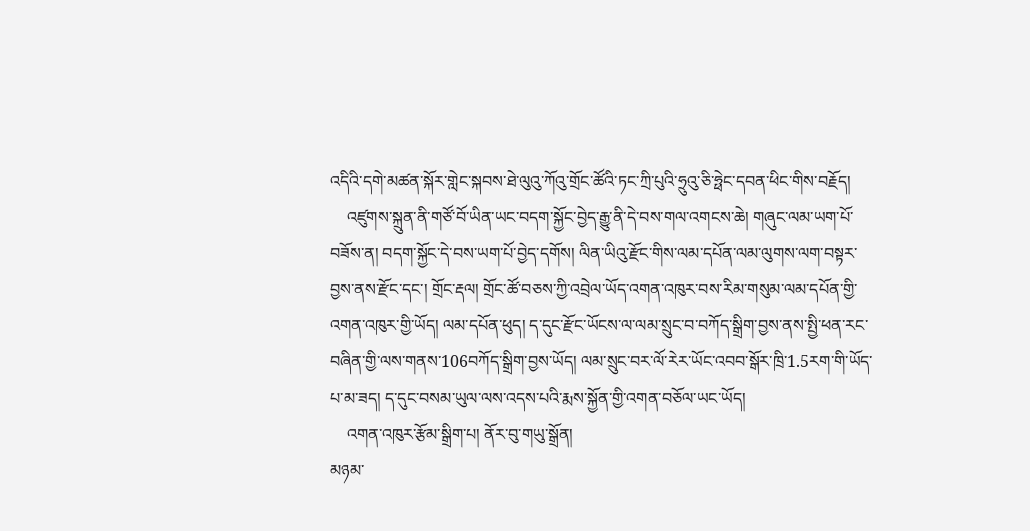འདིའི་དགེ་མཚན་སྐོར་གླེང་སྐབས་ཐེ་ལུའུ་ཀོའུ་གྲོང་ཚོའི་ཏང་ཀྲི་པུའི་ཧྲུའུ་ཅི་ཧྥེང་དབན་ཕིང་གིས་བརྗོད།
    འཛུགས་སྐྲུན་ནི་གཙོ་བོ་ཡིན་ཡང་བདག་སྐྱོང་བྱེད་རྒྱུ་ནི་དེ་བས་གལ་འགངས་ཆེ། གཞུང་ལམ་ཡག་པོ་བཟོས་ན། བདག་སྐྱོང་དེ་བས་ཡག་པོ་བྱེད་དགོས། ལིན་ཡིའུ་རྫོང་གིས་ལམ་དཔོན་ལམ་ལུགས་ལག་བསྟར་བྱས་ནས་རྫོང་དང་། གྲོང་རྡལ། གྲོང་ཚོ་བཅས་ཀྱི་འབྲེལ་ཡོད་འགན་འཁུར་བས་རིམ་གསུམ་ལམ་དཔོན་གྱི་འགན་འཁུར་གྱི་ཡོད། ལམ་དཔོན་ཕུད། ད་དུང་རྫོང་ཡོངས་ལ་ལམ་སྲུང་བ་བཀོད་སྒྲིག་བྱས་ནས་སྤྱི་ཕན་རང་བཞིན་གྱི་ལས་གནས་106བཀོད་སྒྲིག་བྱས་ཡོད། ལམ་སྲུང་བར་ལོ་རེར་ཡོང་འབབ་སྒོར་ཁྲི་1.5རག་གི་ཡོད་པ་མ་ཟད། ད་དུང་བསམ་ཡུལ་ལས་འདས་པའི་རྨས་སྐྱོན་གྱི་འགན་བཅོལ་ཡང་ཡོད།
    འགན་འཁུར་རྩོམ་སྒྲིག་པ། ནོར་བུ་གཡུ་སྒྲོན།
མཉམ་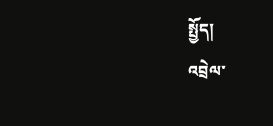སྤྱོད།
འབྲེལ་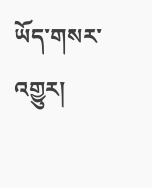ཡོད་གསར་འགྱུར།